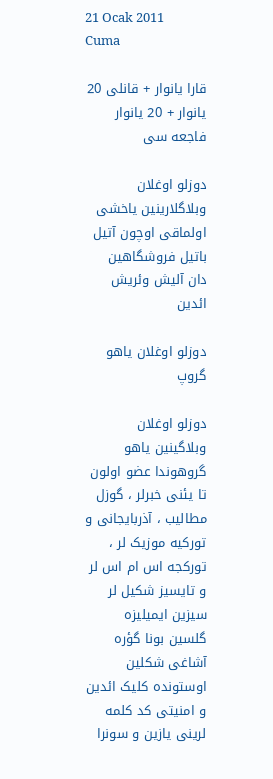21 Ocak 2011 Cuma

قارا یانوار + قانلی 20 یانوار + 20 یانوار فاجعه سی

دوزلو اوغلان وبلاگلارینین یاخشی اولماقی اوچون آتیل باتیل فروشگاهین دان آلیش وئریش ائدین

دوزلو اوغلان یاهو گروپ

دوزلو اوغلان وبلاگینین یاهو گروهوندا عضو اولون تا یئنی خبرلر ، گوزل مطالیب ، آذربایجانی و تورکیه موزیک لر ، تورکجه اس ام اس لر و تایسیز شکیل لر سیزین ایمیلیزه گلسین بونا گؤره آشاغی شکلین اوستونده کلیک ائدین و امنیتی کد کلمه لرینی یازین و سونرا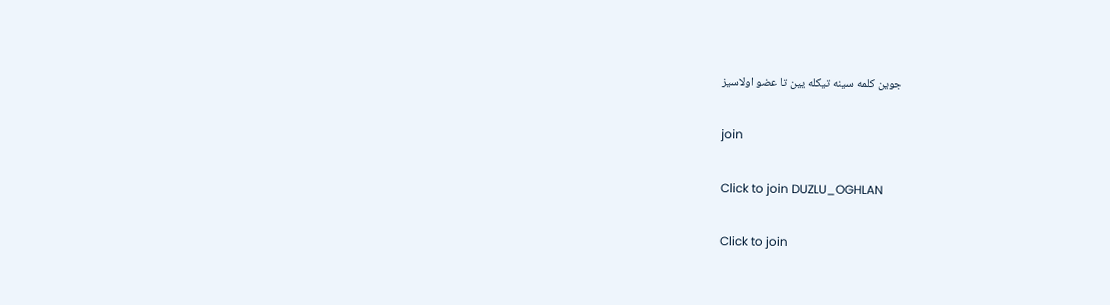جوین کلمه سینه تیکله یین تا عضو اولاسیز

join

Click to join DUZLU_OGHLAN

Click to join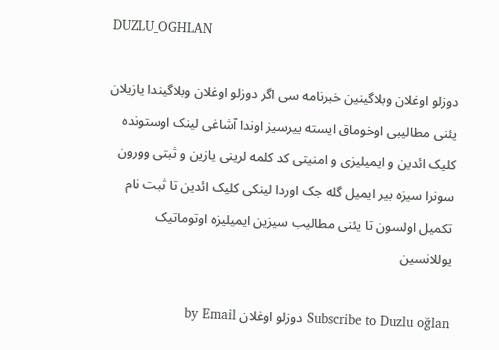DUZLU_OGHLAN

دوزلو اوغلان وبلاگینین خبرنامه سی اگر دوزلو اوغلان وبلاگیندا یازیلان یئنی مطالیبی اوخوماق ایسته ییرسیز اوندا آشاغی لینک اوستونده کلیک ائدین و ایمیلیزی و امنیتی کد کلمه لرینی یازین و ثبتی وورون سونرا سیزه بیر ایمیل گله جک اوردا لینکی کلیک ائدین تا ثبت نام تکمیل اولسون تا یئنی مطالیب سیزین ایمیلیزه اوتوماتیک یوللانسین

Subscribe to Duzlu oğlan دوزلو اوغلان by Email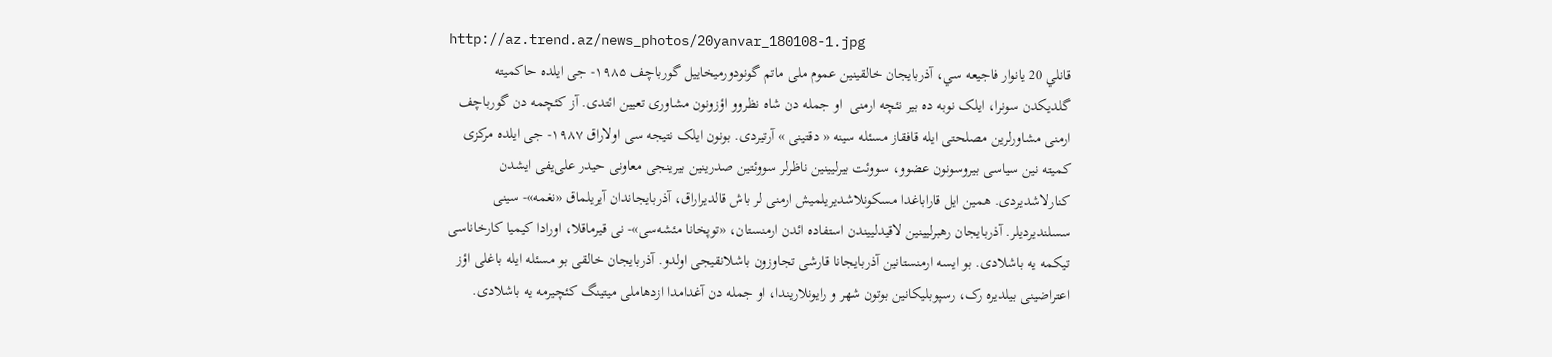http://az.trend.az/news_photos/20yanvar_180108-1.jpg
قانلي 20 يانوار فاجيعه ‌سي، آذربايجان خالقينين عموم ملی ماتم گونودورميخاييل گورباچف ۱٩۸۵- جی ايلده حاکميته گلديکدن سونرا، ايلک نوبه ده بير نئچه ارمنی  او جمله دن شاه نظروو اؤزونون مشاوری تعيين ائتدی. آز کئچمه دن گورباچف ارمنی مشاورلرين مصلحتی ايله قافقاز مسئله سينه « دقتينی » آرتيردی. بونون ايلک نتيجه سی اولاراق ۱٩۸٧- جی ايلده مرکزی کميته نين سياسی بيروسونون عضوو، سووئت بيرليينين ناظرلر سووئتين صدرينين بيرينجی معاونی حيدر علی‌يفی ايشدن کنارلاشديردی. همين ايل قاراباغدا مسکونلاشديريلميش ارمنی لر باش قالديراراق، آذربايجاندان آيريلماق «نغمه»- سينی سسلنديرديلر. آذربايجان رهبرليينين لاقيدلييندن استفاده ائدن ارمنستان، «توپخانا مئشه‌سی»- نی قيرماقلا، اورادا کيميا کارخاناسی تيکمه يه باشلادی. بو ايسه ارمنستانين آذربايجانا قارشی تجاوزون باشلانقيجی اولدو. آذربايجان خالقی بو مسئله ايله باغلی اؤز اعتراضينی بيلديره رک، رسپوبليکانين بوتون شهر و رايونلاريندا، او جمله دن آغدامدا ازدهاملی ميتينگ کئچيرمه يه باشلادی.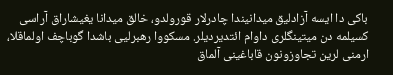باکی دا ايسه آزادليق ميدانيندا چادرلار قورولدو، خالق ميدانا يغيشاراق آراسی کسيلمه دن ميتينگلری داوام ائتديرديلر. مسکووا رهبرليی باشدا گوباچف اولماقلا، ارمنی لرين تجاوزونون قاباغينی آلماق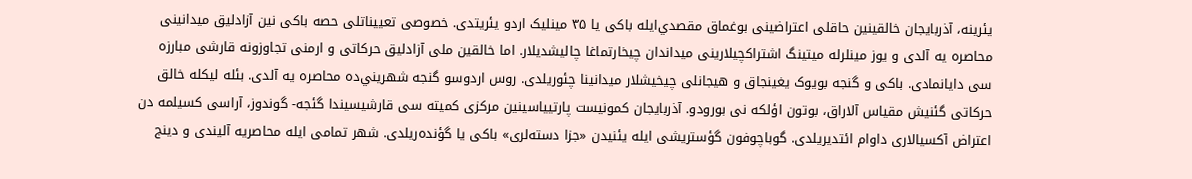يئرينه، آذربايجان خالقينين حاقلی اعتراضينی بوغماق مقصدي‌ايله باکی يا ۳۵ مينليک اردو يئريتدی. خصوصی تعييناتلی حصه باکی نين آزادليق ميدانينی محاصره يه آلدی و يوز مينلرله ميتينگ اشتراکچيلارينی ميداندان چيخارتماغا چاليشديلار. اما خالقين ملی آزادليق حرکاتی و ارمنی تجاوزونه قارشی مبارزه سی دايانمادی. باکی و گنجه بويوک يغينجاق و هيجانلی چيخيشلار ميدانينا چئوريلدی. روس اردوسو گنجه شهريني‌ده محاصره يه آلدی. بئله ليکله خالق حرکاتی گئنيش مقياس آلاراق، بوتون اؤلکه نی بورودو. آذربايجان کمونيست پارتيياسينين مرکزی کميته سی قارشيسيندا گئجه- گوندوز، آراسی کسيلمه دن اعتراض آکسيالاری داوام ائتديريلدی. گوباچوفون گؤستريشی ايله يئنيدن «جزا دسته‌لری» باکی يا گؤنده‌ريلدی. شهر تمامی ايله محاصريه آليندی و دينج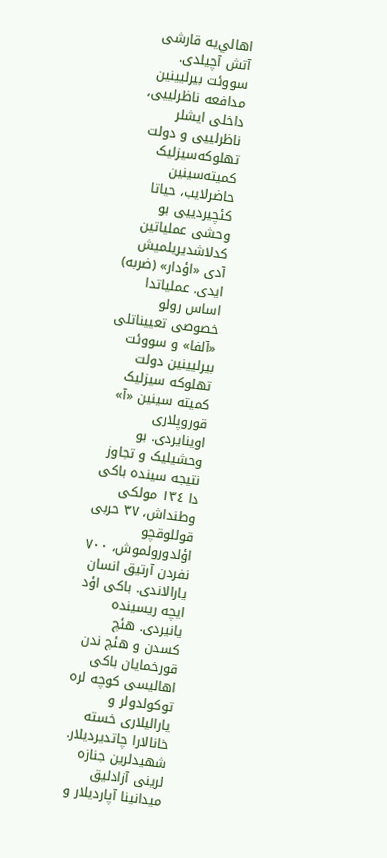اهالي‌يه قارشی آتش آچيلدی. سووئت بيرليينين مدافعه ناظرلييی، داخلی ايشلر ناظرلييی و دولت تهلوکه‌سيزليک کميته‌سينين حاضرلايب، حياتا کئچيردييی بو وحشی عملياتين کدلاشديريلميش آدی «اؤدار» (ضربه) ايدی. عملياتدا اساس رولو خصوصی تعييناتلی «آلفا» و سووئت بيرليينين دولت تهلوکه سيزليک کميته سينين «آ» قوروپلاری اوينايردی. بو وحشيليک و تجاوز نتيجه سينده باکی دا ۱۳٤ مولکی وطنداش، ۳٧ حربی قوللوقچو اؤلدورولموش، ٧٠٠ نفردن آرتيق انسان يارالاندی. باکی اؤد ايچه ريسينده يانيردی. هئچ کسدن و هئچ ندن قورخمايان باکی اهاليسی کوچه لره توکولدولر و ياراليلاری خسته خانالارا چاتديرديلار. شهيدلرين جنازه لرينی آزادليق ميدانينا آپارديلار و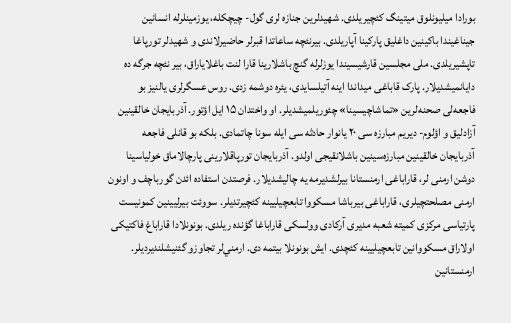بورادا ميليونلوق ميتينگ کئچيريلدی. شهيدلرين جنازه لری گول- چيچکله، يوزمينلرله انسانين جيناغيندا باکينين داغليق پارکينا آپاريلدی. بيرنئچه ساعاتدا قبرلر حاضيرلاندی و شهيدلر تورپاغا تاپشيريلدی. ملی مجلسين قارشيسيندا يوزلرله گنچ باشلارينا قارا لنت باغلاياراق، بير نئچه جرگه ده دايانميشديلار. پارک قاباغی ميداندا اينه آتيلسايدی، يئره دوشمه زدی. روس عسگرلری يالنيز بو فاجعه‌لی صحنه‌لرين «تماشاچيسينا» چئوريلميشديلر. او واختدان ۱۵ ايل اؤتور. آذربايجان خالقينين آزادليق و اؤلوم- ديريم مبارزه سی ۲۰ يانوار حادثه سی ايله سونا چاتمادی. بلکه بو قانلی فاجعه آذربايجان خالقينين مبارزه‌سينين باشلانقيجی اولدو. آذربايجان تورپاقلارينی پارچالاماق خولياسينا دوشن ارمنی لر، قاراباغی ارمنستانا بيرلشديرمه يه چاليشديلار. فرصتدن استفاده ائدن گورباچف و اونون ارمنی مصلحتچيلری، قاراباغی بيرباشا مسکووا تابعچيليينه کئچيرتديلر. سووئت بيرليينين کمونيست پارتياسی مرکزی کميته شعبه مديری آرکادی وولسکی قاراباغا گؤنده ريلدی. بونونلادا قاراباغ فاکتيکی اولاراق مسکووانين تابعچيليينه کئچدی. ايش بونونلا بيتمه دی. ارمني‌لر تجاوزو گئنيشلنديرديلر. ارمنستانين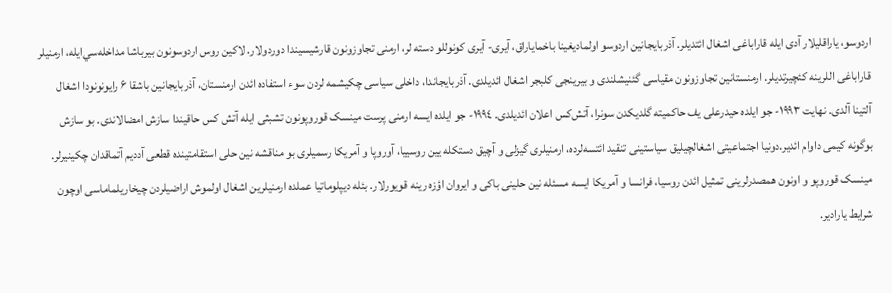اردوسو، ياراقليلار آدی ايله قاراباغی اشغال ائتديلر. آذربايجانين اردوسو اولماديغينا باخماياراق، آيری- آيری کونوللو دسته لر، ارمنی تجاوزونون قارشيسيندا دوردولار. لاکين روس اردوسونون بيرباشا مداخله‌سي‌ايله، ارمنيلر قاراباغی اللرينه کئچيرتديلر. ارمنستانين تجاوزونون مقياسی گئنيشلندی و بيرينجی کلبجر اشغال ائديلدی. آذربايجاندا، داخلی سياسی چکيشمه لردن سوء استفاده ائدن ارمنستان، آذربايجانين باشقا ۶ رايونونودا اشغال آلتينا آلدی. نهايت ۱٩٩۳- جو ايلده حيدرعلی يف حاکميته گلديکدن سونرا، آتش‌کس اعلان ائديلدی. ۱٩٩٤- جو ايلده ايسه ارمنی پرست مينسک قوروپونون تشبثی ايله آتش کس حاقيندا سازش امضالاندی. بو سازش بوگونه کيمی داوام ائدير.دونيا اجتماعيتی اشغالچيليق سياستينی تنقيد ائتسه‌لرده، ارمنيلری گيزلی و آچيق دستکله يين روسييا، آوروپا و آمريکا رسميلری بو مناقشه نين حلی استقامتينده قطعی آدديم آتماقدان چکينيرلر. مينسک قوروپو و اونون همصدرلرينی تمثيل ائدن روسيا، فرانسا و آمريکا ايسه مسئله نين حلينی باکی و ايروان اؤزه رينه قويورلار. بئله ديپلوماتيا عملده ارمنيلرين اشغال اولموش اراضيلردن چيخاريلماماسی اوچون شرايط يارادير.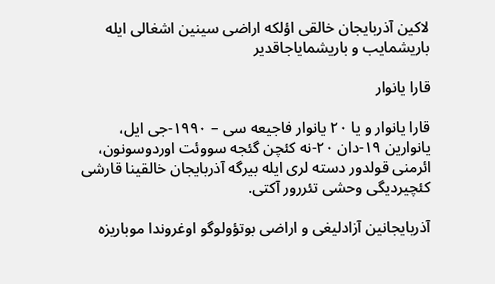لاکين آذربايجان خالقی اؤلکه اراضی سينين اشغالی ايله باريشمايب و باريشماياجاقدير

قارا یانوار

قارا یانوار و یا ۲۰ یانوار فاجیعه سی – ۱۹۹۰-جی ایل، یانوارین ۱۹-دان ۲۰-نه کئچن گئجه سووئت اوردوسونون، ائرمنی قولدور دسته لری ایله بیرگه آذربایجان خالقینا قارشی کئچیردیگی وحشی تئررور آکتی.

آذربایجانین آزادلیغی و اراضی بوتؤولوگو اوغروندا موباریزه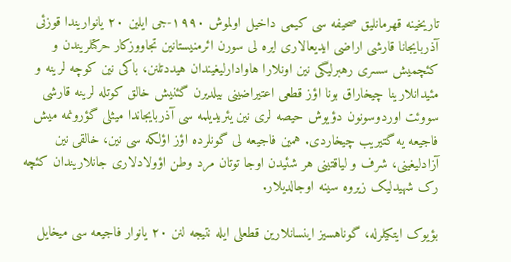تاریخینه قهرمانلیق صحیفه سی کیمی داخیل اولموش ۱۹۹۰-جی ایلین ۲۰ یانواریندا قوزئی آذربایجانا قارشی اراضی ایدیعالاری ایره لی سورن ائرمنیستانین تجاووزکار حرکتلریندن و کئچمیش سسری رهبرلیگی نین اونلارا هاوادارلیغیندان هیددتلنن، باکی نین کوچه لرینه و مئیدانلارینا چیخاراق بونا اؤز قطعی اعتیراضینی بیلدیرن گئنیش خالق کوتله لرینه قارشی سووئت اوردوسونون دؤیوش حیصه لری نین یئریدیلمه سی آذربایجاندا میثلی گؤرونمه میش فاجیعه یه گتیریب چیخاردی. همین فاجیعه لی گونلرده اؤز اؤلکه سی نین، خالقی نین آزادلیغینی، شرف و لیاقتینی هر شئیدن اوجا توتان مرد وطن اؤولادلاری جانلاریندان کئچه رک شهیدلیک زیروه سینه اوجالدیلار.

بؤیوک ایتکیلرله، گوناهسیز اینسانلارین قطعلی ایله نتیجه لنن ۲۰ یانوار فاجیعه سی میخایل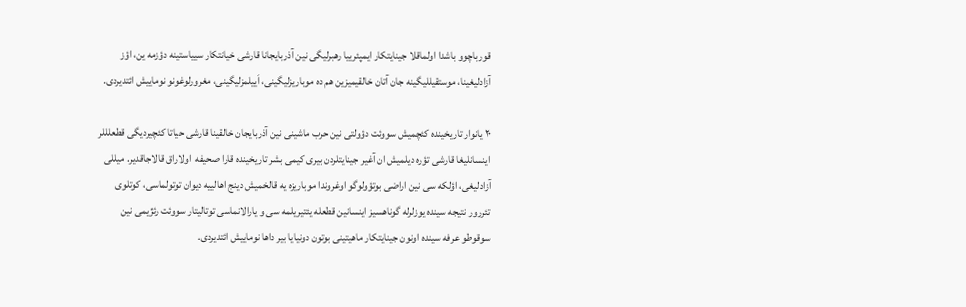قورباچوو باشدا اولماقلا جینایتکار ایمپئرییا رهبرلیگی نین آذربایجانا قارشی خیانتکار سییاستینه دؤزمه ین، اؤز آزادلیغینا، موستقیللیگینه جان آتان خالقیمیزین هم ده موباریزلیگینی، اَییلمزلیگینی، مغرورلوغونو نوماییش ائتدیردی.

۲۰ یانوار تاریخینده کئچمیش سووئت دؤولتی نین حرب ماشینی نین آذربایجان خالقینا قارشی حیاتا کئچیردیگی قطعلللر اینسانلیغا قارشی تؤره دیلمیش ان آغیر جینایتلردن بیری کیمی بشر تاریخینده قارا صحیفه  اولاراق قالاجاقدیر. میللی آزادلیغی، اؤلکه سی نین اراضی بوتؤولوگو اوغروندا موباریزه یه قالخمیش دینج اهالییه دیوان توتولماسی، کوتلوی تئررور نتیجه سینده یوزلرله گوناهسیز اینسانین قطعله یئتیریلمه سی و یارالانماسی توتالیتار سووئت رئژیمی نین سوقوطو عرفه سینده اونون جینایتکار ماهیتینی بوتون دونیایا بیر داها نوماییش ائتدیردی.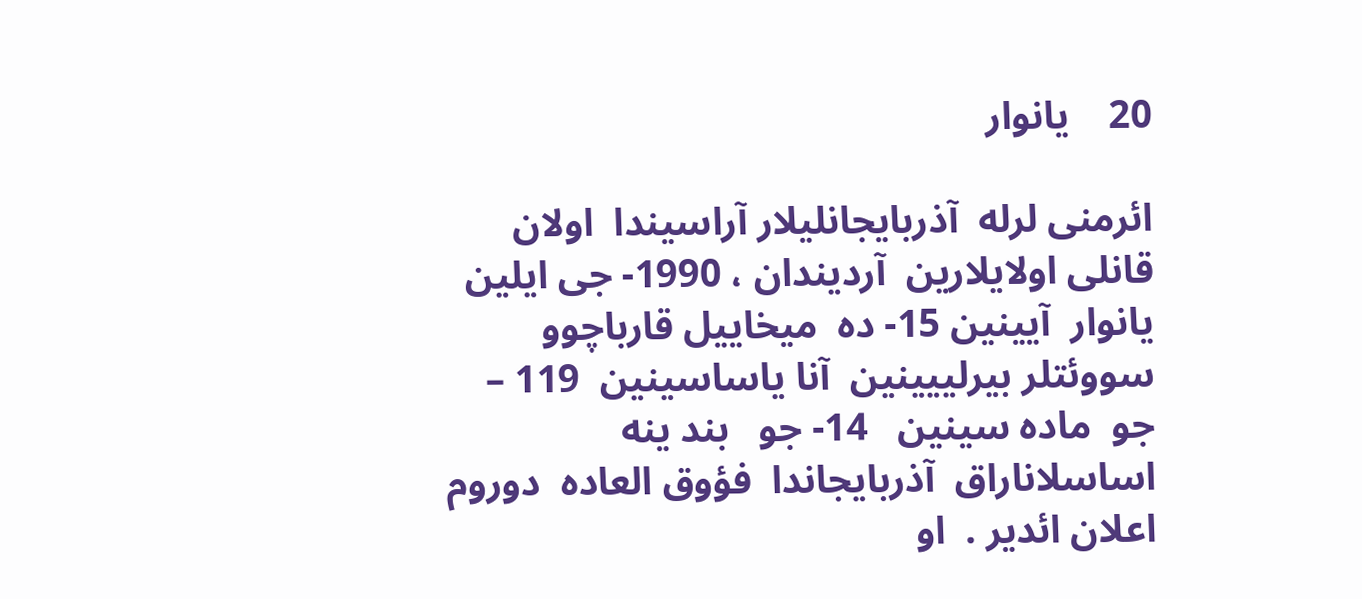20    یانوار

ائرمنی لرله  آذربایجانلیلار آراسیندا  اولان  قانلی اولایلارین  آردیندان ، 1990- جی ایلین یانوار  آیینین 15- ده  میخاییل قارباچوو  سووئتلر بیرلییینین  آنا یاساسینین  119 – جو  ماده سینین   14- جو   بند ینه اساسلاناراق  آذربایجاندا  فؤوق العاده  دوروم  اعلان ائدیر .  او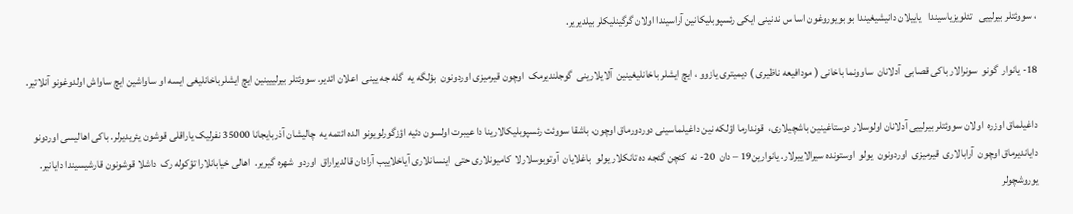، سووئتلر بیرلییی   تئلویزیاسیندا   یاییلان دانیشیغیندا بو بویوروغون اسا س ندنینی ایکی رئسپوبلیکانین آراسیندا اولان گرگینلیکلر بیلدیریر.

18- یانوار  گونو  سونرالار باکی قصابی  آدلانان  ساوونما باخانی ( مودافیعه ناظیری ) دیمیتری یازوو ، ایچ ایشلر باخانلیغینین  آلایلارینی  گوجلندیرمک  اوچون قیرمیزی اوردونون  بؤلگه یه  گله جه یینی  اعلان ائدیر. سووئتلر بیرلییینین ایچ ایشلرباخانلیغی ایسه او ساواشین ایچ ساواش اولدوغونو آنلاتیر.

داغیلماق اوزره  اولان سووئتلر بیرلییی آدلانان اولوسلار دوستاغینین باشچیلاری،  قوندارما اؤلکه نین داغیلماسینی دوردورماق اوچون، باشقا سووئت رئسپوبلیکالارینا دا عیبرت اولسون دئیه اؤزگورلویونو الده ائتمه یه  چالیشان آذربایجانا 35000 نفرلیک یاراقلی قوشون یئریدیرلر. باکی اهالیسی اوردونو دایاندیرماق اوچون  آرابالاری  قیرمیزی  اوردونون  یولو  اوستونده سیرالاییرلار. یانوارین19 – دان  20- نه  کئچن گئجه ده تانکلار یولو  باغلایان  آوتوبوسلارلا  کامیونلاری حتی  اینسانلاری آیاخلاییب آرادان قالدیراراق  اوردو  شهره گیریر.  اهالی خیابانلارا تؤکوله رک  داشلا قوشونون قارشیسیندا دایانیر. یوروشچولر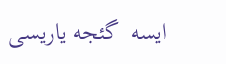ایسه  گئجه یاریسی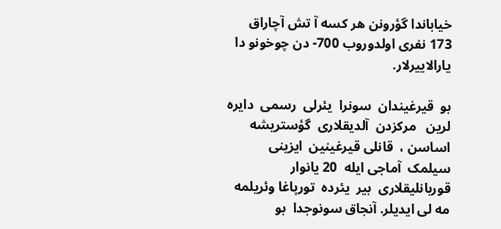خیاباندا گؤرونن هر کسه آ تش آچاراق 173 نفری اولدوروب 700- دن چوخونو دا یارالاییرلار.

بو  قیرغیندان  سونرا  یئرلی  رسمی  دایره لرین   مرکزدن  آلدیقلاری  گؤستریشه  اساسن ،  قانلی قیرغینین  ایزینی  سیلمک  آماجی ایله  20 یانوار  قوربانلیقلاری  بیر  یئرده  تورپاغا وئریلمه مه لی ایدیلر. آنجاق سونوجدا  بو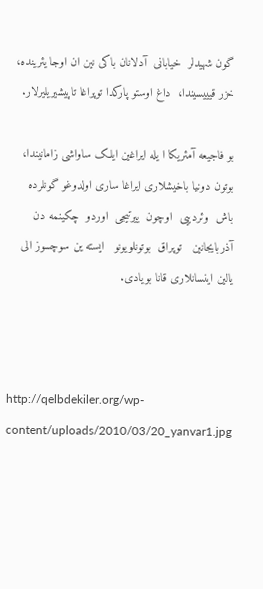گون شهیدلر  خیابانی  آدلانان باکی نین ان اوجا یئرینده،  خزر قیییسیندا،  داغ اوستو پارکدا توپراغا تاپیشیریلیرلار.

بو فاجیعه آمئریکا ا یله ایراغین ایلک ساواشی زامانیندا، بوتون دونیا باخیشلاری ایراغا ساری اولدوغو گونلرده   باش  وئردییی  اوچون  ییرتیجی  اوردو  چکینمه دن  آذربایجانین   توپراق  بوتونلویونو   ایسته ین سوچسوز الی یالین اینسانلاری قانا بویادی.



http://qelbdekiler.org/wp-content/uploads/2010/03/20_yanvar1.jpg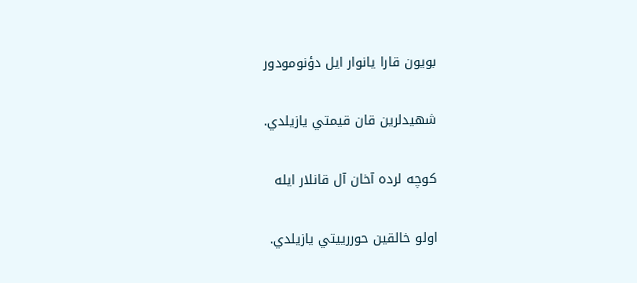بويون قارا يانوار ايل دؤنومودور

شهيدلرين قان قيمتي يازيلدي.

كوچه لرده آخان آل قانلار ايله

اولو خالقين حوررييتي يازيلدي.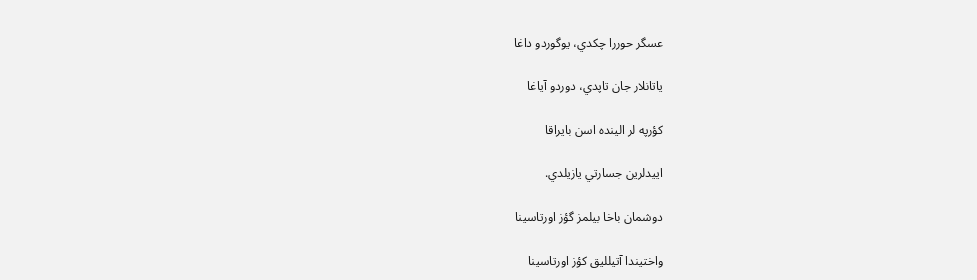عسگر حوررا چكدي، يوگوردو داغا

ياتانلار جان تاپدي، دوردو آياغا

كؤرپه لر الينده اسن بايراقا

اييدلرين جسارتي يازيلدي.

دوشمان باخا بيلمز گؤز اورتاسينا

واختيندا آتيلليق كؤز اورتاسينا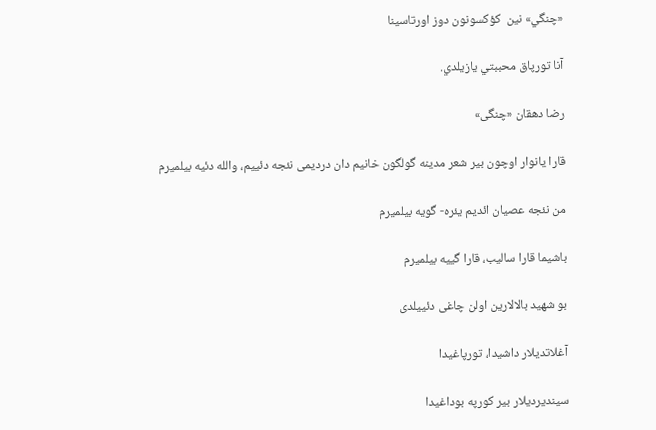«چنگي» نين  كؤكسونون دوز اورتاسينا

آنا تورپاق محببتي يازيلدي.

رضا دهقان «چنگی»

قارا یانوار اوچون بیر شعر مدینه گولگون خانیم دان درديمی نئجه دئييم، والله دئيه بيلميرم

من نئجه عصيان ائديم يئره- گويه بيلميرم

باشيما قارا ساليب، قارا گييه بيلميرم

بو شهيد بالالارين اولن چاغی دئییلدی

آغلاتديلار داشيدا، تورپاغيدا

سينديرديلار بير کورپه بوداغيدا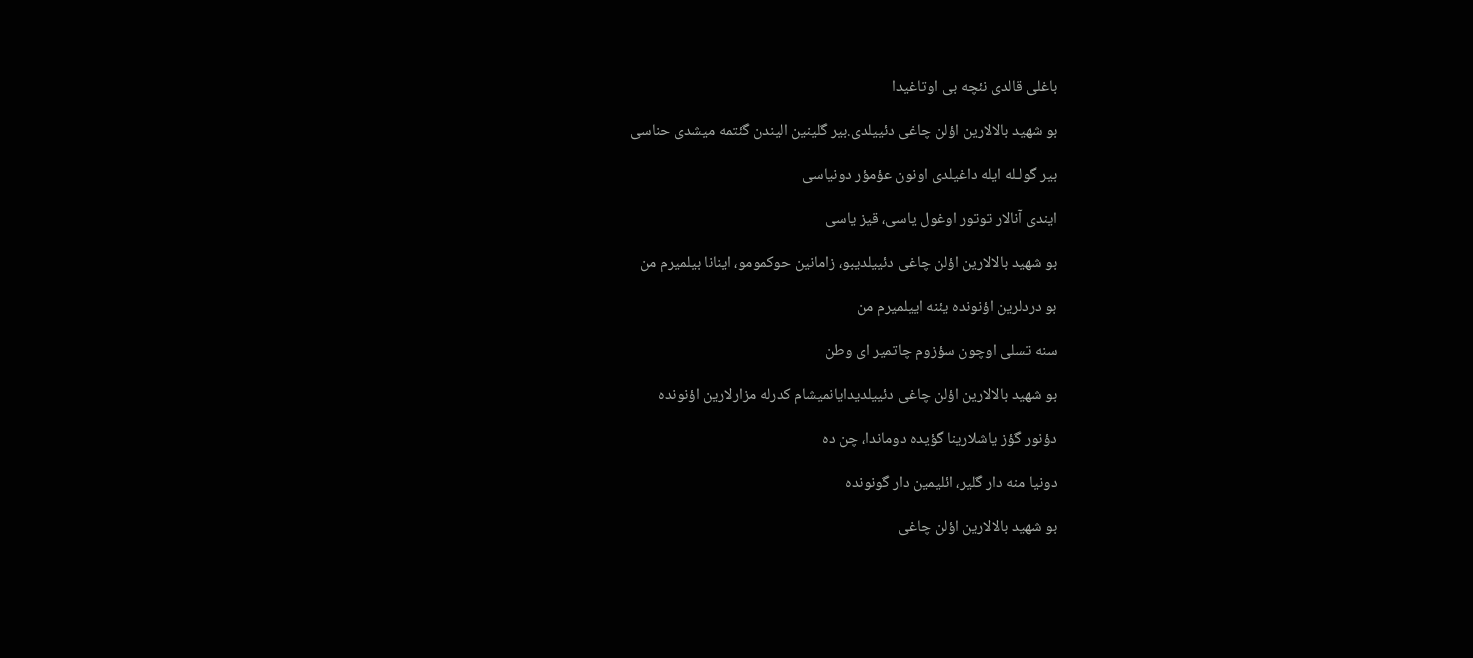باغلی قالدی نئچه بی اوتاغيدا

بو شهيد بالالارين اؤلن چاغی دئييلدی.بير گلينين اليندن گئتمه ميشدی حناسی

بير گولـله ايله داغيلدی اونون عؤمؤر دونياسی

ايندی آنالار توتور اوغول ياسی، قيز ياسی

بو شهيد بالالارين اؤلن چاغی دئييلدیبو، زامانين حوکمومو، اينانا بيلميرم من

بو دردلرين اؤنونده يئنه اييلميرم من

سنه تسلی اوچون سؤزوم چاتمير ای وطن

بو شهيد بالالارين اؤلن چاغی دئييلدیدايانميشام کدرله مزارلارين اؤنونده

دؤنور گؤز ياشلارينا گؤيده دوماندا، چن ده

دونيا منه دار گلير، ائليمين دار گونونده

بو شهيد بالالارين اؤلن چاغی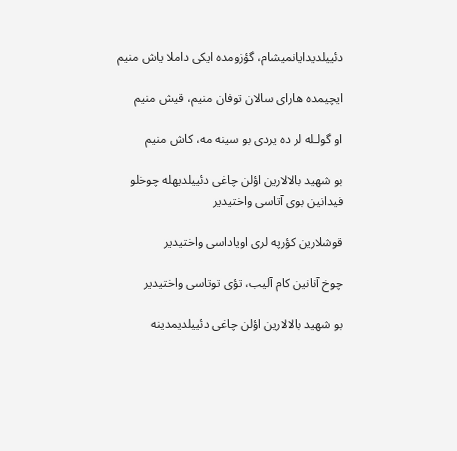دئييلدیدايانميشام، گؤزومده ايکی داملا ياش منيم

ايچيمده هارای سالان توفان منيم، قيش منيم

او گولـله لر ده يردی بو سينه مه، کاش منيم

بو شهيد بالالارين اؤلن چاغی دئييلدیهله چوخلو فيدانين بوی آتاسی واختيدير

قوشلارين کؤرپه لری اوياداسی واختيدير

چوخ آنانين کام آليب، تؤی توتاسی واختيدير

بو شهيد بالالارين اؤلن چاغی دئييلدیمدينه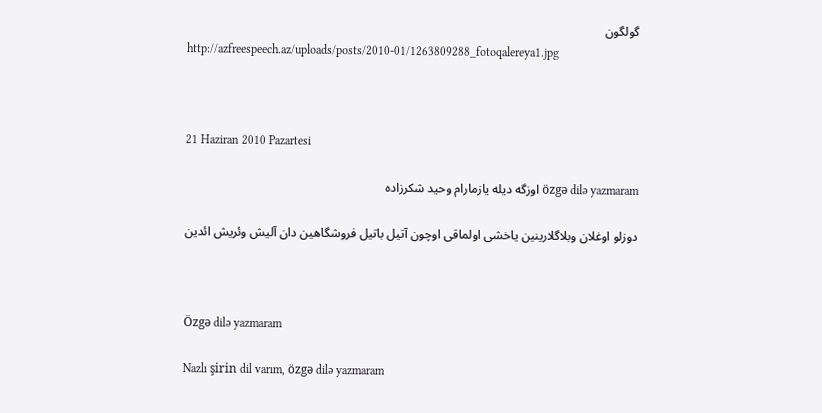گولگون
http://azfreespeech.az/uploads/posts/2010-01/1263809288_fotoqalereya1.jpg



21 Haziran 2010 Pazartesi

özgə dilə yazmaram اوزگه دیله یازمارام وحید شکرزاده

دوزلو اوغلان وبلاگلارینین یاخشی اولماقی اوچون آتیل باتیل فروشگاهین دان آلیش وئریش ائدین



Özgə dilə yazmaram

Nazlı şirin dil varım, özgə dilə yazmaram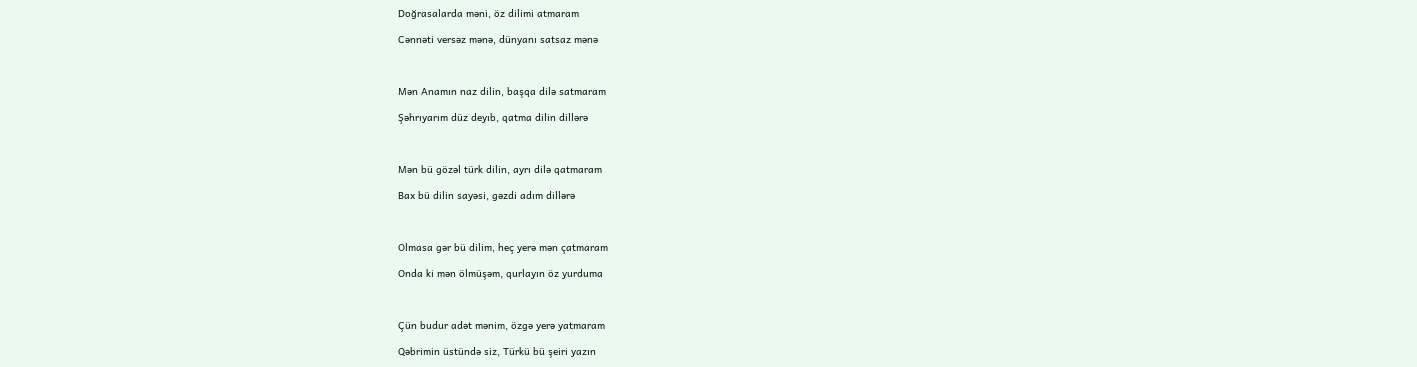Doğrasalarda məni, öz dilimi atmaram

Cənnəti versəz mənə, dünyanı satsaz mənə



Mən Anamın naz dilin, başqa dilə satmaram

Şəhrıyarım düz deyıb, qatma dilin dillərə



Mən bü gözəl türk dilin, ayrı dilə qatmaram

Bax bü dilin sayəsi, gəzdi adım dillərə



Olmasa gər bü dilim, heç yerə mən çatmaram

Onda ki mən ölmüşəm, qurlayın öz yurduma



Çün budur adət mənim, özgə yerə yatmaram

Qəbrimin üstündə siz, Türkü bü şeiri yazın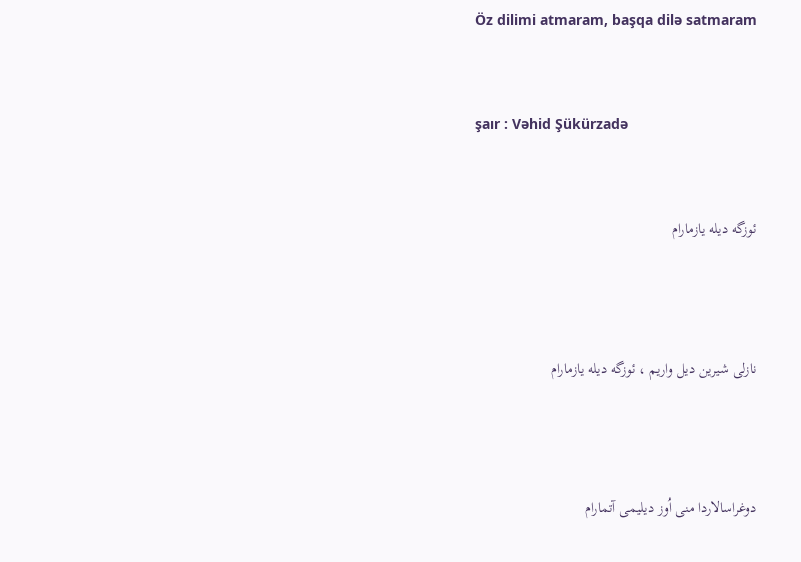Öz dilimi atmaram, başqa dilə satmaram


şaır : Vəhid Şükürzadə


ئوزگه دیله یازمارام



نازلی شیرین دیل واریم ، ئوزگه دیله یازمارام



دوغراسالاردا منی اُوز دیلیمی آتمارام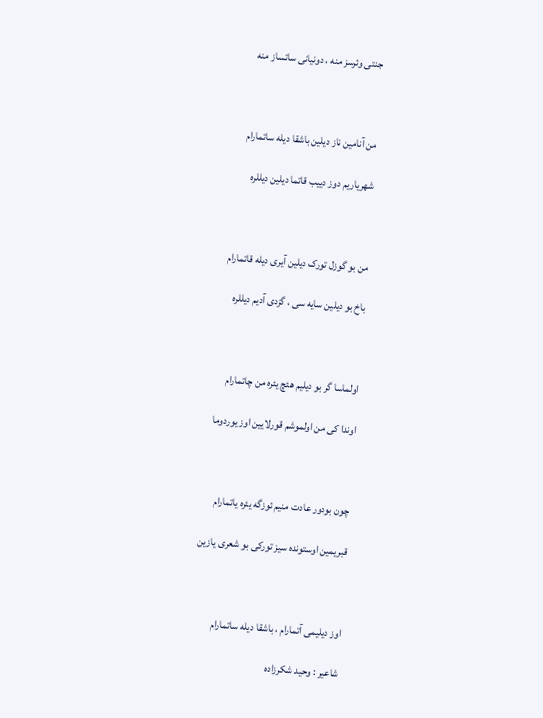جنتی وئرسز منه ، دونیانی ساتساز منه



من آنامین ناز دیلین باشقا دیله ساتمارام

شهریاریم دوز دییب قاتما دیلین دیللره



من بو گوزل تورک دیلین آیری دیله قاتمارام

باخ بو دیلین سایه سی ، گزدی آدیم دیللره



اولماسا گر بو دیلیم هئچ یئره من چاتمارام

اوندا کی من اولموشم قورلایین اوز یوردوما



چون بودور عادت منیم ئوزگه یئره یاتمارام

قبریمین اوستونده سیز تورکی بو شعری یازین



اوز دیلیمی آتمارام ، باشقا دیله ساتمارام

شاعیر : وحید شکرزاده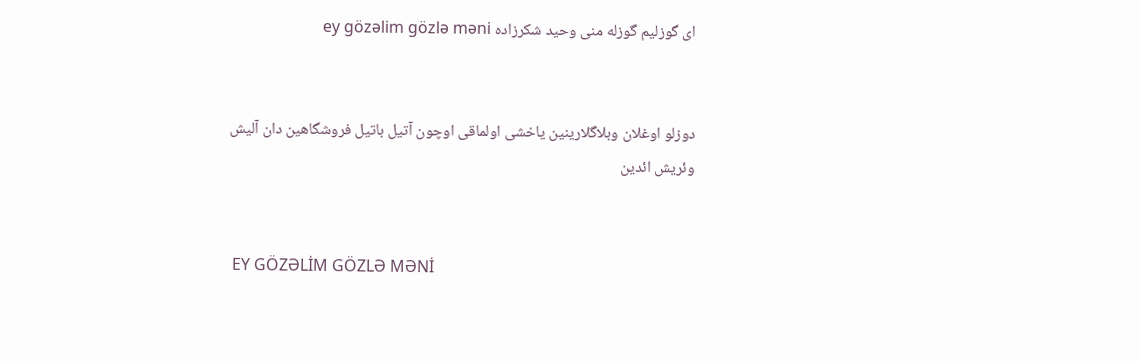ای گوزلیم گوزله منی وحید شکرزاده ey gözəlim gözlə məni


دوزلو اوغلان وبلاگلارینین یاخشی اولماقی اوچون آتیل باتیل فروشگاهین دان آلیش وئریش ائدین


 EY GÖZƏLİM GÖZLƏ MƏNİ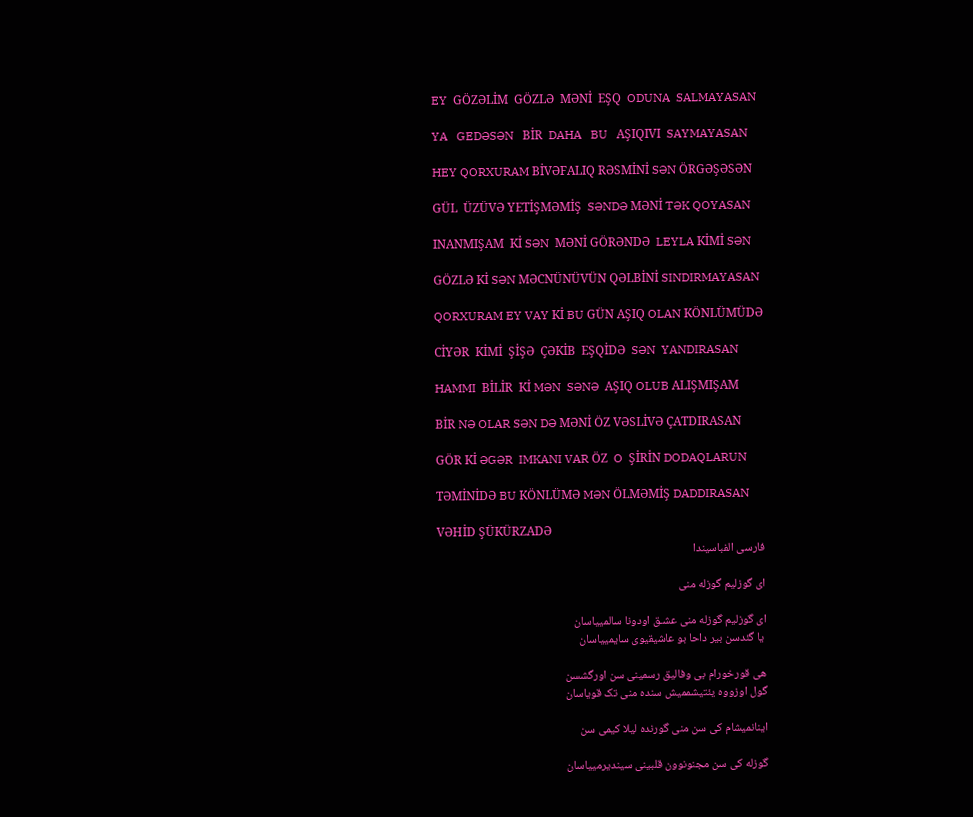EY  GÖZƏLİM  GÖZLƏ  MƏNİ  EŞQ  ODUNA  SALMAYASAN

YA   GEDƏSƏN   BİR  DAHA   BU   AŞIQIVI  SAYMAYASAN

HEY QORXURAM BİVƏFALIQ RƏSMİNİ SƏN ÖRGƏŞƏSƏN

GÜL  ÜZÜVƏ YETİŞMƏMİŞ  SƏNDƏ MƏNİ TƏK QOYASAN

INANMIŞAM  Kİ SƏN  MƏNİ GÖRƏNDƏ  LEYLA KİMİ SƏN

GÖZLƏ Kİ SƏN MƏCNÜNÜVÜN QƏLBİNİ SINDIRMAYASAN

QORXURAM EY VAY Kİ BU GÜN AŞIQ OLAN KÖNLÜMÜDƏ

CİYƏR  KİMİ  ŞİŞƏ  ÇƏKİB  EŞQİDƏ  SƏN  YANDIRASAN

HAMMI  BİLİR  Kİ MƏN  SƏNƏ  AŞIQ OLUB ALIŞMIŞAM

BİR NƏ OLAR SƏN DƏ MƏNİ ÖZ VƏSLİVƏ ÇATDIRASAN

GÖR Kİ ƏGƏR  IMKANI VAR ÖZ  O  ŞİRİN DODAQLARUN

TƏMİNİDƏ BU KÖNLÜMƏ MƏN ÖLMƏMİŞ DADDIRASAN

VƏHİD ŞÜKÜRZADƏ
فارسی الفباسیندا

ای گوزلیم گوزله منی

ای گوزلیم گوزله منی عشـق اودونا سالمییاسان
 یا گئدسن بیر داحا بو عاشیقیوی سایمییاسان

هی قورخورام بی وفالیق رسمینی سن اورگشسن
گول اوزووه یئتیشممیش سنده منی تک قویاسان

اینانمیشام کی سن منی گورنده لیلا کیمی سن

گوزله کی سن مجنونوون قلبینی سیندیرمییاسان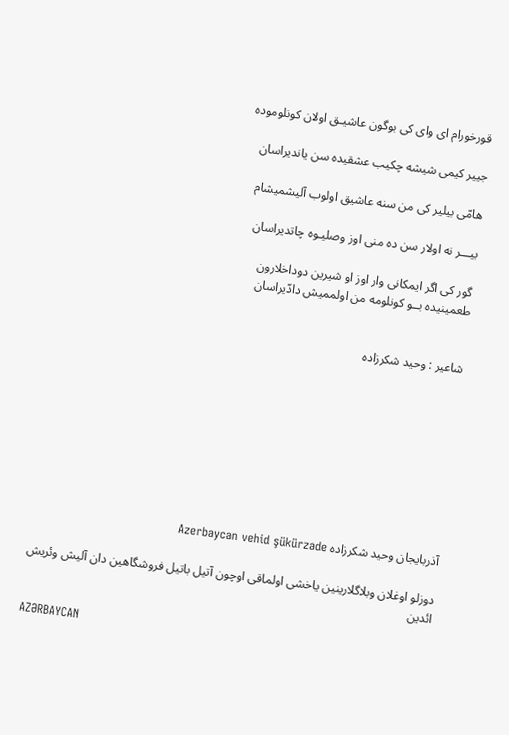قورخورام ای وای کی بوگون عاشیـق اولان کونلوموده

جییر کیمی شیشه چکیب عشقیده سن یاندیراسان

هامّی بیلیر کی من سنه عاشیق اولوب آلیشمیشام

بیـــر نه اولار سن ده منی اوز وصلیـوه چاتدیراسان

گور کی اگر ایمکانی وار اوز او شیرین دوداخلارون
طعمینیده بــو کونلومه من اولممیش دادّیراسان


شاعیر : وحید شکرزاده









آذربایجان وحید شکرزاده Azerbaycan vehid şükürzade

دوزلو اوغلان وبلاگلارینین یاخشی اولماقی اوچون آتیل باتیل فروشگاهین دان آلیش وئریش ائدین

AZƏRBAYCAN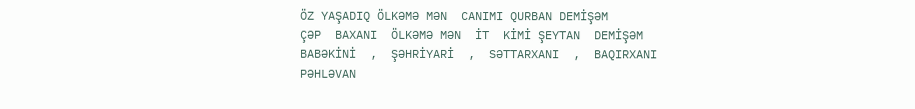ÖZ YAŞADIQ ÖLKƏMƏ MƏN  CANIMI QURBAN DEMİŞƏM
ÇƏP  BAXANI  ÖLKƏMƏ MƏN  İT  KİMİ ŞEYTAN  DEMİŞƏM
BABƏKİNİ  ,  ŞƏHRİYARİ  ,  SƏTTARXANI  ,  BAQIRXANI
PƏHLƏVAN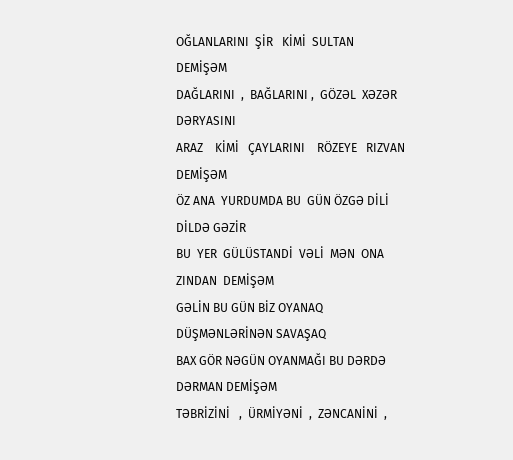OĞLANLARINI  ŞİR   KİMİ  SULTAN   DEMİŞƏM
DAĞLARINI  ,  BAĞLARINI ,  GÖZƏL  XƏZƏR  DƏRYASINI
ARAZ    KİMİ   ÇAYLARINI    RÖZEYE   RIZVAN   DEMİŞƏM
ÖZ ANA  YURDUMDA BU  GÜN ÖZGƏ DİLİ  DİLDƏ GƏZİR
BU  YER  GÜLÜSTANDİ  VƏLİ  MƏN  ONA  ZINDAN  DEMİŞƏM
GƏLİN BU GÜN BİZ OYANAQ DÜŞMƏNLƏRİNƏN SAVAŞAQ
BAX GÖR NƏGÜN OYANMAĞI BU DƏRDƏ DƏRMAN DEMİŞƏM
TƏBRİZİNİ   ,  ÜRMİYƏNİ  ,  ZƏNCANİNİ  ,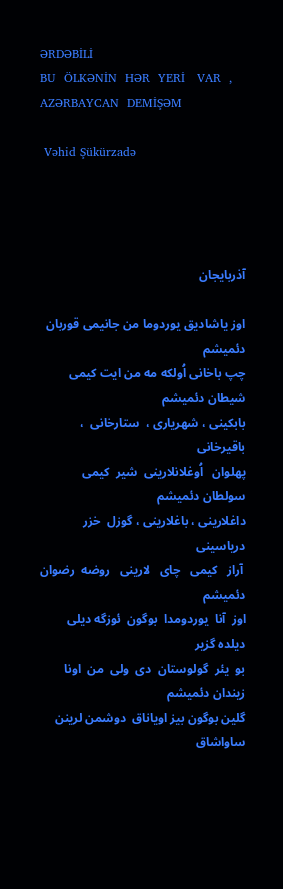ƏRDƏBİLİ
BU  ÖLKƏNİN  HƏR  YERİ   VAR  ,  AZƏRBAYCAN  DEMİŞƏM

 Vəhid Şükürzadə




آذربایجان

اوز یاشادیق یوردوما من جانیمی قوربان دئمیشم
چپ باخانی اُولکه مه من ایت کیمی شیطان دئمیشم
بابکینی ، شهریاری ،  ستارخانی  ،  باقیرخانی
پهلوان   اُوغلانلارینی  شیر  کیمی  سولطان دئمیشم
داغلارینی ، باغلارینی ، گوزل  خزر دریاسینی
 آراز   کیمی   چای   لارینی   روضه  رضوان دئمیشم
اوز  آنا  یوردومدا  بوگون  ئوزگه دیلی  دیلده گزیر
بو  یئر  گولوستان  دی  ولی  من  اونا  زیندان دئمیشم
گلین بوگون بیز اویاناق  دوشمن لرینن  ساواشاق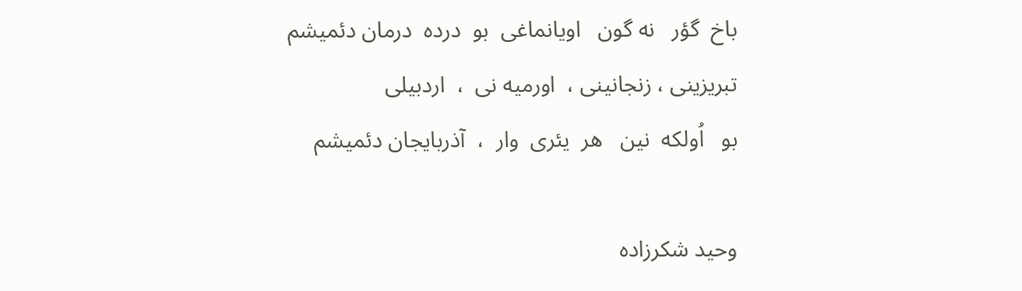باخ  گؤر   نه گون   اویانماغی  بو  درده  درمان دئمیشم
تبریزینی ، زنجانینی ،  اورمیه نی  ،  اردبیلی
بو   اُولکه  نین   هر  یئری  وار  ،  آذربایجان دئمیشم

وحید شکرزاده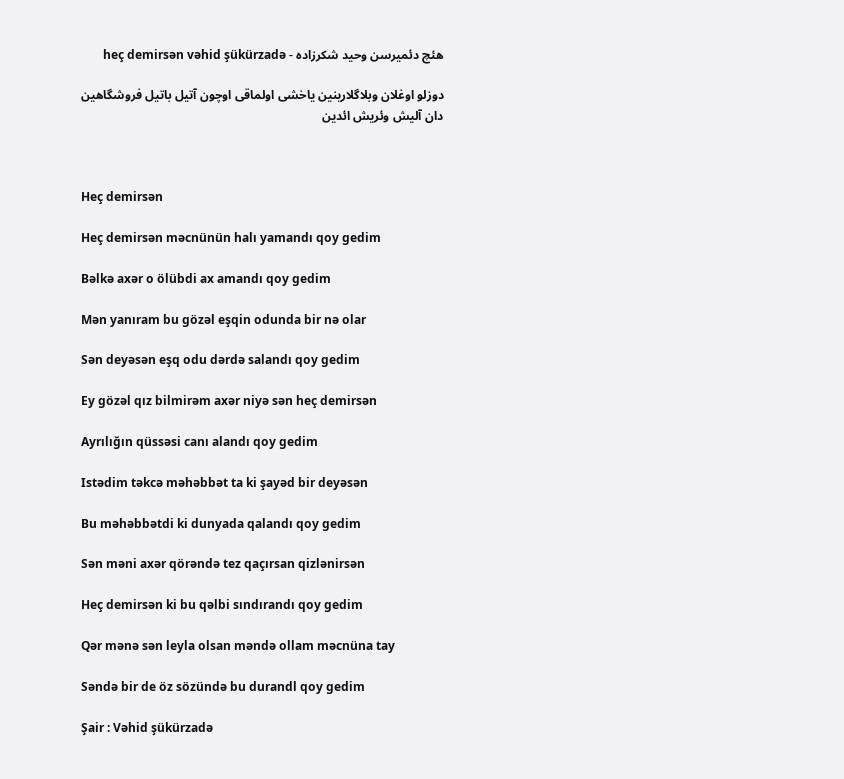هئچ دئمیرسن وحید شکرزاده - heç demirsən vəhid şükürzadə

دوزلو اوغلان وبلاگلارینین یاخشی اولماقی اوچون آتیل باتیل فروشگاهین دان آلیش وئریش ائدین



Heç demirsən

Heç demirsən məcnünün halı yamandı qoy gedim

Bəlkə axər o ölübdi ax amandı qoy gedim

Mən yanıram bu gözəl eşqin odunda bir nə olar

Sən deyəsən eşq odu dərdə salandı qoy gedim

Ey gözəl qız bilmirəm axər niyə sən heç demirsən

Ayrılığın qüssəsi canı alandı qoy gedim

Istədim təkcə məhəbbət ta ki şayəd bir deyəsən

Bu məhəbbətdi ki dunyada qalandı qoy gedim

Sən məni axər qörəndə tez qaçırsan qizlənirsən

Heç demirsən ki bu qəlbi sındırandı qoy gedim

Qər mənə sən leyla olsan məndə ollam məcnüna tay

Səndə bir de öz sözündə bu durandl qoy gedim

Şair : Vəhid şükürzadə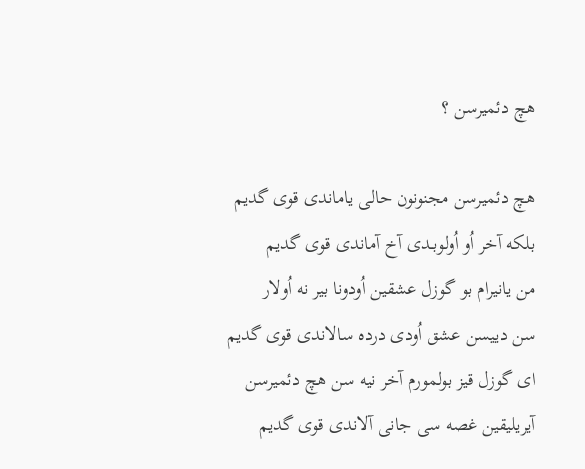هچ دئمیرسن ؟

هچ دئمیرسن مجنونون حالی یاماندی قوی گدیم
بلکه آخر اُو اُولوبـدی آخ آماندی قوی گدیم
من یانیرام بو گوزل عشقین اُودونا بیر نه اُولار
سن دییسن عشق اُودی درده سالاندی قوی گدیم
ای گوزل قیز بولمورم آخر نیه سن هچ دئمیرسن
آیریلیقین غصه سی جانی آلاندی قوی گدیم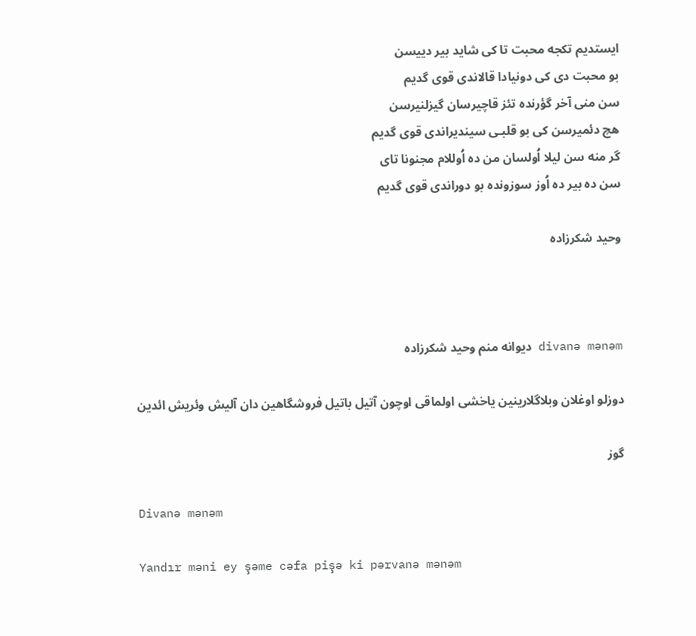ایستدیم تکجه محبت تا کی شاید بیر دییسن
بو محبت دی کی دونیادا قالاندی قوی گدیم
سن منی آخر گؤرنده تئز قاچیرسان گیزلنیرسن
هچ دئمیرسن کی بو قلبـی سیندیراندی قوی گدیم
گر منه سن لیلا اُولسان من ده اُوللام مجنونا تای
سن ده بیر ده اُوز سوزونده بو دوراندی قوی گدیم

وحید شکرزاده



divanə mənəm دیوانه منم وحید شکرزاده

دوزلو اوغلان وبلاگلارینین یاخشی اولماقی اوچون آتیل باتیل فروشگاهین دان آلیش وئریش ائدین

گوز

Divanə mənəm

Yandır məni ey şəme cəfa pişə ki pərvanə mənəm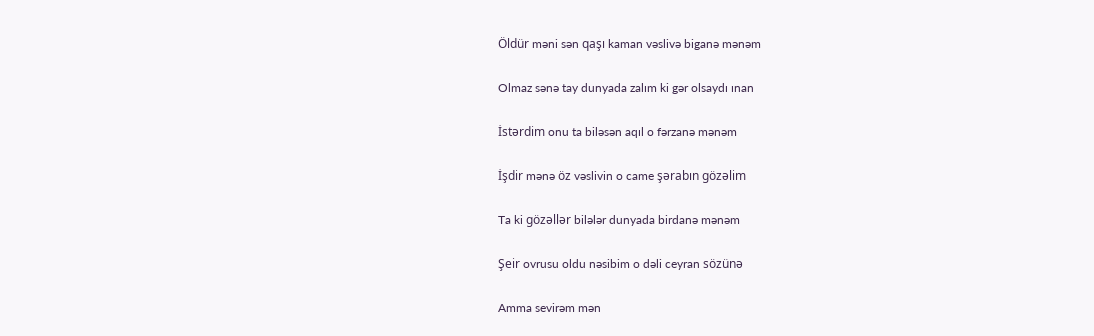Öldür məni sən qaşı kaman vəslivə biganə mənəm

Olmaz sənə tay dunyada zalım ki gər olsaydı ınan

İstərdim onu ta biləsən aqıl o fərzanə mənəm

İşdir mənə öz vəslivin o came şərabın gözəlim

Ta ki gözəllər bilələr dunyada birdanə mənəm

Şeir ovrusu oldu nəsibim o dəli ceyran sözünə

Amma sevirəm mən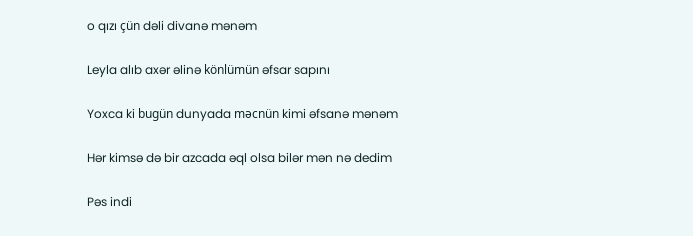o qızı çün dəli divanə mənəm

Leyla alıb axər əlinə könlümün əfsar sapını

Yoxca ki bugün dunyada məcnün kimi əfsanə mənəm

Hər kimsə də bir azcada əql olsa bilər mən nə dedim

Pəs indi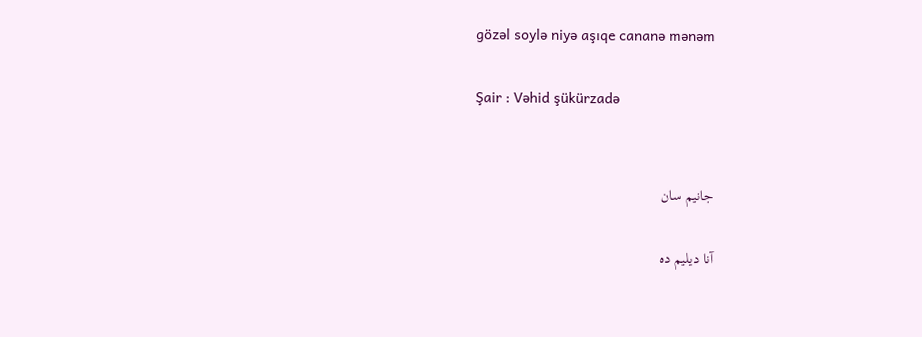gözəl soylə niyə aşıqe cananə mənəm

Şair : Vəhid şükürzadə


جانیم سان

آنا دیلیم ده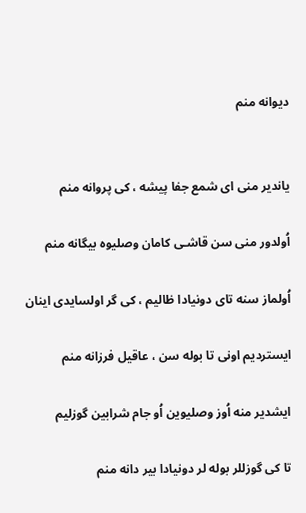دیوانه منم


یاندیر منی ای شمع جفا پیشه ، کی پروانه منم

اُولدور منی سن قاشـی کامان وصلیوه بیگانه منم

اُولماز سنه تای دونیادا ظالیم ، کی گر اولسایدی اینان

ایستردیم اونی تا بوله سن ، عاقیل فرزانه منم

ایشدیر منه اُوز وصلیوین اُو جام شرابین گوزلیم

تا کی گوزللر بوله لر دونیادا بیر دانه منم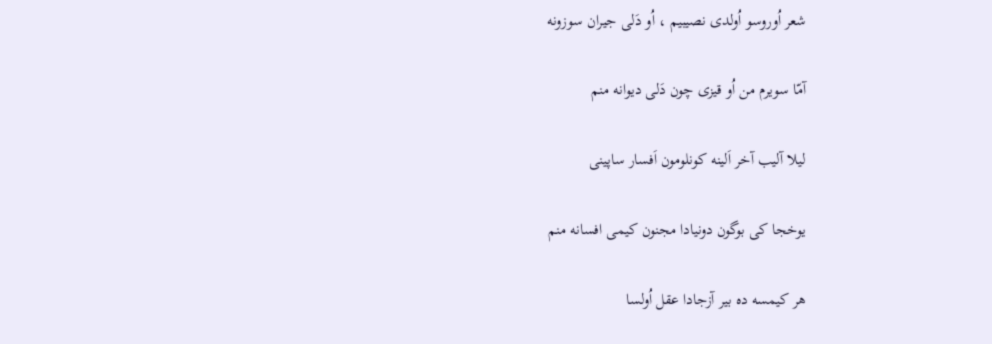شعر اُوروسو اُولدی نصیبیم ، اُو دَلی جیران سوزونه

آمّا سویرم من اُو قیزی چون دَلی دیوانه منم

لیلا آلیب آخر اَلینه کونلومون اَفسار ساپینی

یوخجا کی بوگون دونیادا مجنون کیمی افسانه منم

هر کیمسه ده بیر آزجادا عقل اُولسا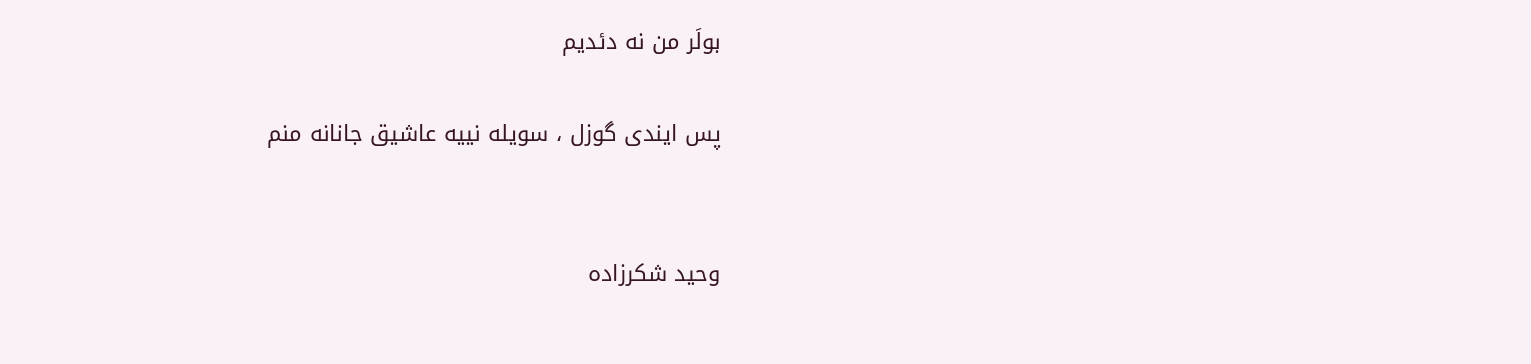بولَر من نه دئدیم

پس ایندی گوزل ، سویله نییه عاشیق جانانه منم


وحید شکرزاده